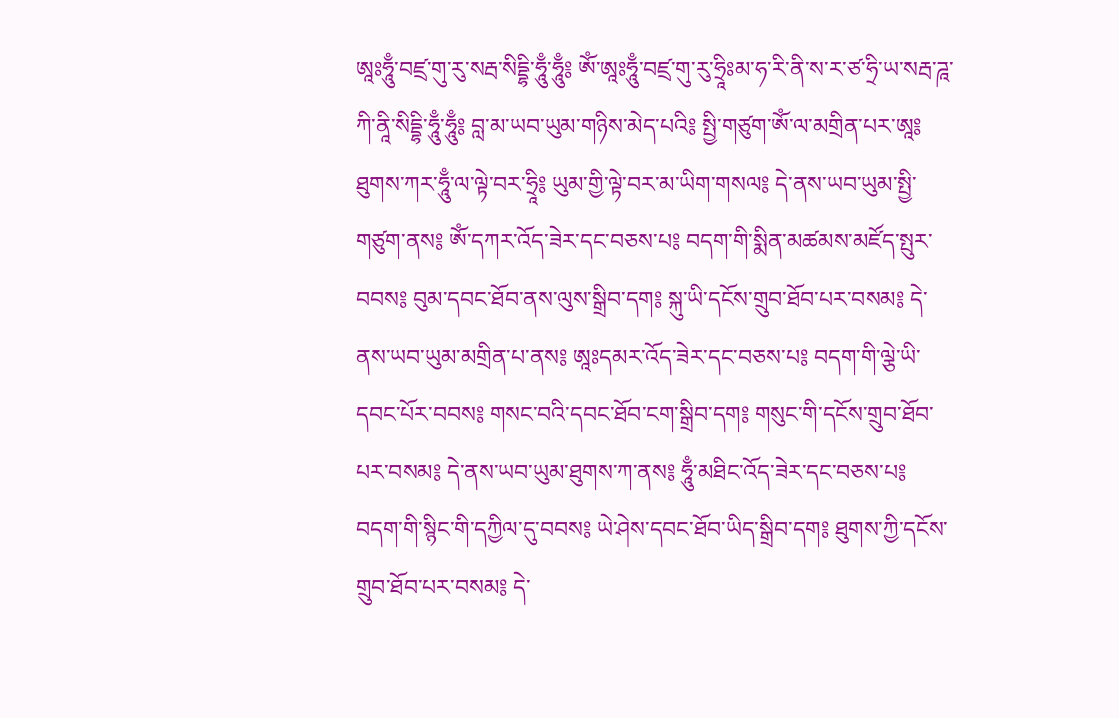ཨཱཿཧཱུྃ་བཛྲ་གུ་རུ་སརྦ་སིདྡྷི་ཧཱུྃ་ཧཱུྃ༔ ཨོཾ་ཨཱཿཧཱུྃ་བཛྲ་གུ་རུ་ཧྲཱིཿམ་ཧ་རི་ནི་ས་ར་ཙ་ཧྲི་ཡ་སརྦ་ཌཱ་ཀི་ནཱི་སིདྡྷི་ཧཱུྃ་ཧཱུྃ༔ བླ་མ་ཡབ་ཡུམ་གཉིས་མེད་པའི༔ སྤྱི་གཙུག་ཨོཾ་ལ་མགྲིན་པར་ཨཱ༔ ཐུགས་ཀར་ཧཱུྃ་ལ་ལྟེ་བར་ཧྲཱི༔ ཡུམ་གྱི་ལྟེ་བར་མ་ཡིག་གསལ༔ དེ་ནས་ཡབ་ཡུམ་སྤྱི་གཙུག་ནས༔ ཨོཾ་དཀར་འོད་ཟེར་དང་བཅས་པ༔ བདག་གི་སྨིན་མཚམས་མཛོད་སྤུར་བབས༔ བུམ་དབང་ཐོབ་ནས་ལུས་སྒྲིབ་དག༔ སྐུ་ཡི་དངོས་གྲུབ་ཐོབ་པར་བསམ༔ དེ་ནས་ཡབ་ཡུམ་མགྲིན་པ་ནས༔ ཨཱཿདམར་འོད་ཟེར་དང་བཅས་པ༔ བདག་གི་ལྕེ་ཡི་དབང་པོར་བབས༔ གསང་བའི་དབང་ཐོབ་ངག་སྒྲིབ་དག༔ གསུང་གི་དངོས་གྲུབ་ཐོབ་པར་བསམ༔ དེ་ནས་ཡབ་ཡུམ་ཐུགས་ཀ་ནས༔ ཧཱུྃ་མཐིང་འོད་ཟེར་དང་བཅས་པ༔ བདག་གི་སྙིང་གི་དཀྱིལ་དུ་བབས༔ ཡེ་ཤེས་དབང་ཐོབ་ཡིད་སྒྲིབ་དག༔ ཐུགས་ཀྱི་དངོས་གྲུབ་ཐོབ་པར་བསམ༔ དེ་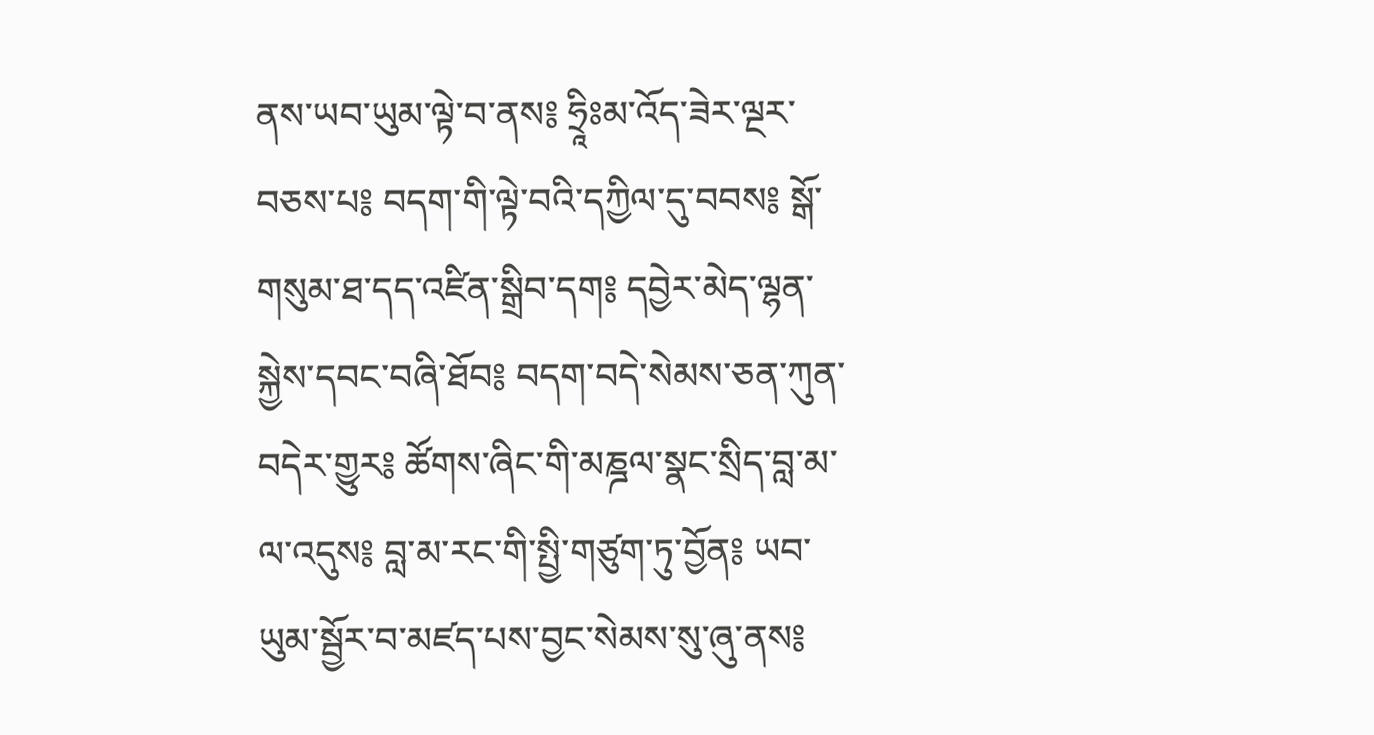ནས་ཡབ་ཡུམ་ལྟེ་བ་ནས༔ ཧྲཱིཿམ་འོད་ཟེར་ལྔར་བཅས་པ༔ བདག་གི་ལྟེ་བའི་དཀྱིལ་དུ་བབས༔ སྒོ་གསུམ་ཐ་དད་འཛིན་སྒྲིབ་དག༔ དབྱེར་མེད་ལྷན་སྐྱེས་དབང་བཞི་ཐོབ༔ བདག་བདེ་སེམས་ཅན་ཀུན་བདེར་གྱུར༔ ཚོགས་ཞིང་གི་མཎྜལ་སྣང་སྲིད་བླ་མ་ལ་འདུས༔ བླ་མ་རང་གི་སྤྱི་གཙུག་ཏུ་བྱོན༔ ཡབ་ཡུམ་སྦྱོར་བ་མཛད་པས་བྱང་སེམས་སུ་ཞུ་ནས༔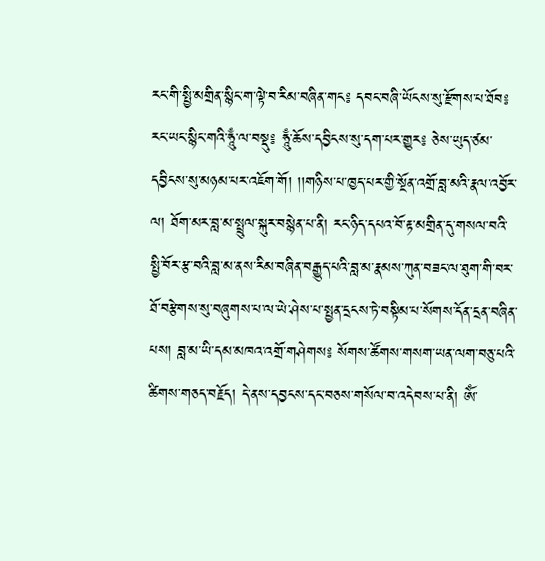རང་གི་སྤྱི་མགྲིན་སྙིང་ག་ལྟེ་བ་རིམ་བཞིན་གང༔ དབང་བཞི་ཡོངས་སུ་རྫོགས་པ་ཐོབ༔ རང་ཡང་སྙིང་གའི་ཧཱུྃ་ལ་བསྡུ༔ ཧཱུྃ་ཆོས་དབྱིངས་སུ་དག་པར་གྱུར༔ ཅེས་ཡུད་ཙམ་དབྱིངས་སུ་མཉམ་པར་འཇོག་གོ། །།གཉིས་པ་ཁྱད་པར་གྱི་སྔོན་འགྲོ་བླ་མའི་རྣལ་འབྱོར་ལ། ཐོག་མར་བླ་མ་སྤྲུལ་སྐུར་བསྙེན་པ་ནི། རང་ཉིད་དཔའ་བོ་རྟ་མགྲིན་དུ་གསལ་བའི་སྤྱི་བོར་རྩ་བའི་བླ་མ་ནས་རིམ་བཞིན་བརྒྱུད་པའི་བླ་མ་རྣམས་ཀུན་བཟང་ལ་ཐུག་གི་བར་ཐོ་བརྩེགས་སུ་བཞུགས་པ་ལ་ཡེ་ཤེས་པ་སྤྱན་དྲངས་ཏེ་བསྟིམ་པ་སོགས་དོན་དྲན་བཞིན་པས། བླ་མ་ཡི་དམ་མཁའ་འགྲོ་གཤེགས༔ སོགས་ཚོགས་གསག་ཡན་ལག་བཅུ་པའི་ཚིགས་གཅད་བརྗོད། དེ་ནས་དབྱངས་དང་བཅས་གསོལ་བ་འདེབས་པ་ནི། ཨོཾ་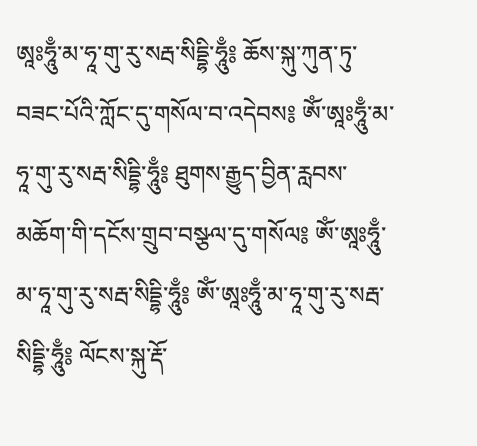ཨཱཿཧཱུྃ་མ་ཧཱ་གུ་རུ་སརྦ་སིདྡྷི་ཧཱུྃ༔ ཆོས་སྐུ་ཀུན་ཏུ་བཟང་པོའི་ཀློང་དུ་གསོལ་བ་འདེབས༔ ཨོཾ་ཨཱཿཧཱུྃ་མ་ཧཱ་གུ་རུ་སརྦ་སིདྡྷི་ཧཱུྃ༔ ཐུགས་རྒྱུད་བྱིན་རླབས་མཆོག་གི་དངོས་གྲུབ་བསྩལ་དུ་གསོལ༔ ཨོཾ་ཨཱཿཧཱུྃ་མ་ཧཱ་གུ་རུ་སརྦ་སིདྡྷི་ཧཱུྃ༔ ཨོཾ་ཨཱཿཧཱུྃ་མ་ཧཱ་གུ་རུ་སརྦ་སིདྡྷི་ཧཱུྃ༔ ལོངས་སྐུ་རྡོ་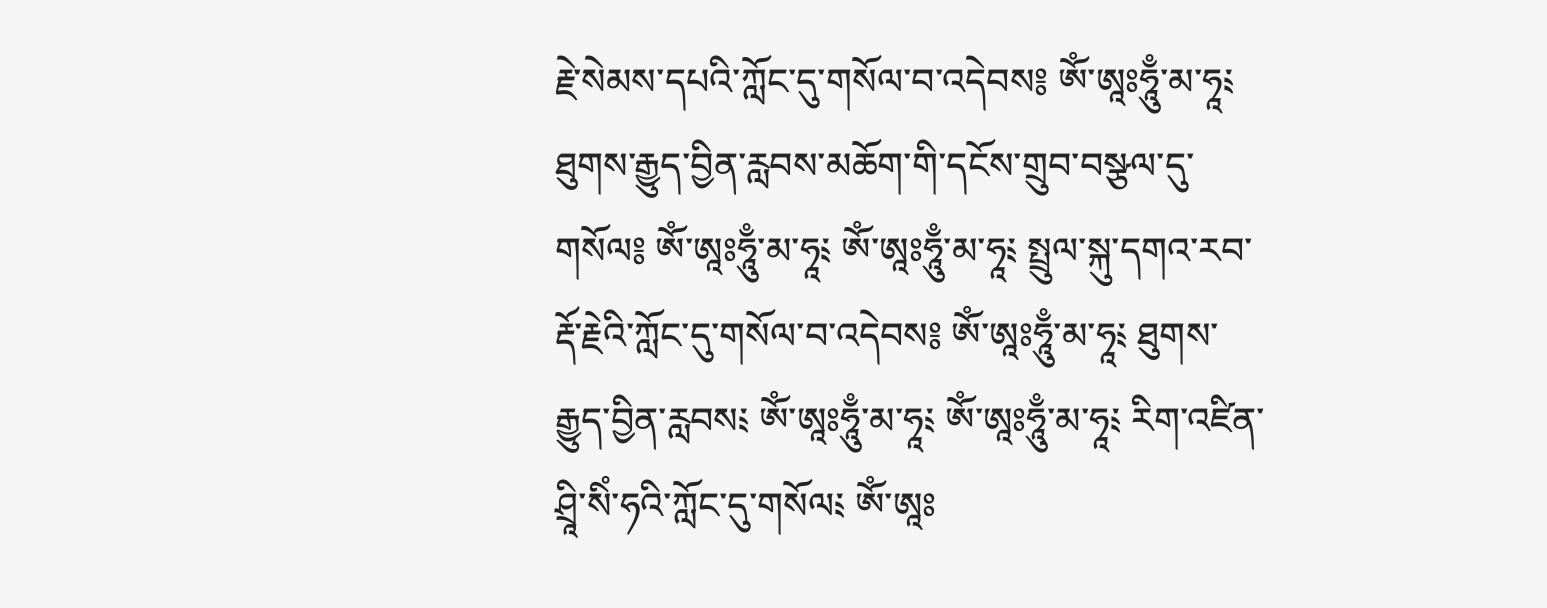རྗེ་སེམས་དཔའི་ཀློང་དུ་གསོལ་བ་འདེབས༔ ཨོཾ་ཨཱཿཧཱུྃ་མ་ཧཱ༴ ཐུགས་རྒྱུད་བྱིན་རླབས་མཆོག་གི་དངོས་གྲུབ་བསྩལ་དུ་གསོལ༔ ཨོཾ་ཨཱཿཧཱུྃ་མ་ཧཱ༴ ཨོཾ་ཨཱཿཧཱུྃ་མ་ཧཱ༴ སྤྲུལ་སྐུ་དགའ་རབ་རྡོ་རྗེའི་ཀློང་དུ་གསོལ་བ་འདེབས༔ ཨོཾ་ཨཱཿཧཱུྃ་མ་ཧཱ༴ ཐུགས་རྒྱུད་བྱིན་རླབས༴ ཨོཾ་ཨཱཿཧཱུྃ་མ་ཧཱ༴ ཨོཾ་ཨཱཿཧཱུྃ་མ་ཧཱ༴ རིག་འཛིན་ཤྲཱི་སིཾ་ཧའི་ཀློང་དུ་གསོལ༴ ཨོཾ་ཨཱཿ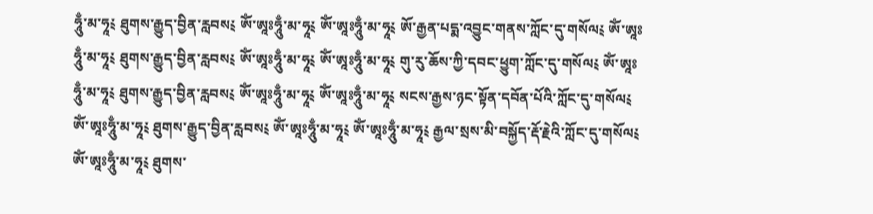ཧཱུྃ་མ་ཧཱ༴ ཐུགས་རྒྱུད་བྱིན་རླབས༴ ཨོཾ་ཨཱཿཧཱུྃ་མ་ཧཱ༴ ཨོཾ་ཨཱཿཧཱུྃ་མ་ཧཱ༴ ཨོ་རྒྱན་པདྨ་འབྱུང་གནས་ཀློང་དུ་གསོལ༴ ཨོཾ་ཨཱཿཧཱུྃ་མ་ཧཱ༴ ཐུགས་རྒྱུད་བྱིན་རླབས༴ ཨོཾ་ཨཱཿཧཱུྃ་མ་ཧཱ༴ ཨོཾ་ཨཱཿཧཱུྃ་མ་ཧཱ༴ གུ་རུ་ཆོས་ཀྱི་དབང་ཕྱུག་ཀློང་དུ་གསོལ༴ ཨོཾ་ཨཱཿཧཱུྃ་མ་ཧཱ༴ ཐུགས་རྒྱུད་བྱིན་རླབས༴ ཨོཾ་ཨཱཿཧཱུྃ་མ་ཧཱ༴ ཨོཾ་ཨཱཿཧཱུྃ་མ་ཧཱ༴ སངས་རྒྱས་ཉང་སྟོན་དབོན་པོའི་ཀློང་དུ་གསོལ༴ ཨོཾ་ཨཱཿཧཱུྃ་མ་ཧཱ༴ ཐུགས་རྒྱུད་བྱིན་རླབས༴ ཨོཾ་ཨཱཿཧཱུྃ་མ་ཧཱ༴ ཨོཾ་ཨཱཿཧཱུྃ་མ་ཧཱ༴ རྒྱལ་སྲས་མི་བསྐྱོད་རྡོ་རྗེའི་ཀློང་དུ་གསོལ༴ ཨོཾ་ཨཱཿཧཱུྃ་མ་ཧཱ༴ ཐུགས་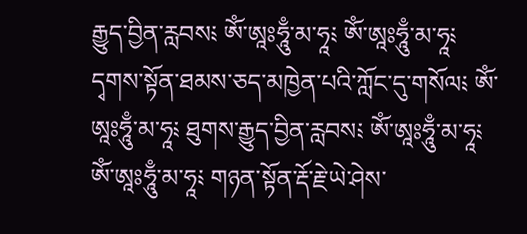རྒྱུད་བྱིན་རླབས༴ ཨོཾ་ཨཱཿཧཱུྃ་མ་ཧཱ༴ ཨོཾ་ཨཱཿཧཱུྃ་མ་ཧཱ༴ དྭགས་སྟོན་ཐམས་ཅད་མཁྱེན་པའི་ཀློང་དུ་གསོལ༴ ཨོཾ་ཨཱཿཧཱུྃ་མ་ཧཱ༴ ཐུགས་རྒྱུད་བྱིན་རླབས༴ ཨོཾ་ཨཱཿཧཱུྃ་མ་ཧཱ༴ ཨོཾ་ཨཱཿཧཱུྃ་མ་ཧཱ༴ གཉན་སྟོན་རྡོ་རྗེ་ཡེ་ཤེས་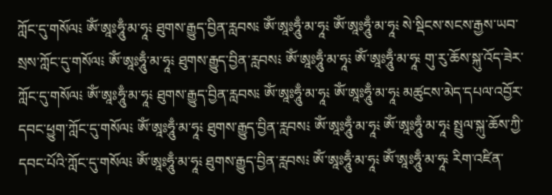ཀློང་དུ་གསོལ༴ ཨོཾ་ཨཱཿཧཱུྃ་མ་ཧཱ༴ ཐུགས་རྒྱུད་བྱིན་རླབས༴ ཨོཾ་ཨཱཿཧཱུྃ་མ་ཧཱ༴ ཨོཾ་ཨཱཿཧཱུྃ་མ་ཧཱ༴ སེ་སྡིངས་སངས་རྒྱས་ཡབ་སྲས་ཀློང་དུ་གསོལ༴ ཨོཾ་ཨཱཿཧཱུྃ་མ་ཧཱ༴ ཐུགས་རྒྱུད་བྱིན་རླབས༴ ཨོཾ་ཨཱཿཧཱུྃ་མ་ཧཱ༴ ཨོཾ་ཨཱཿཧཱུྃ་མ་ཧཱ༴ གུ་རུ་ཆོས་སྐུ་འོད་ཟེར་ཀློང་དུ་གསོལ༴ ཨོཾ་ཨཱཿཧཱུྃ་མ་ཧཱ༴ ཐུགས་རྒྱུད་བྱིན་རླབས༴ ཨོཾ་ཨཱཿཧཱུྃ་མ་ཧཱ༴ ཨོཾ་ཨཱཿཧཱུྃ་མ་ཧཱ༴ མཚུངས་མེད་དཔལ་འབྱོར་དབང་ཕྱུག་ཀློང་དུ་གསོལ༴ ཨོཾ་ཨཱཿཧཱུྃ་མ་ཧཱ༴ ཐུགས་རྒྱུད་བྱིན་རླབས༴ ཨོཾ་ཨཱཿཧཱུྃ་མ་ཧཱ༴ ཨོཾ་ཨཱཿཧཱུྃ་མ་ཧཱ༴ སྤྲུལ་སྐུ་ཆོས་ཀྱི་དབང་པོའི་ཀློང་དུ་གསོལ༴ ཨོཾ་ཨཱཿཧཱུྃ་མ་ཧཱ༴ ཐུགས་རྒྱུད་བྱིན་རླབས༴ ཨོཾ་ཨཱཿཧཱུྃ་མ་ཧཱ༴ ཨོཾ་ཨཱཿཧཱུྃ་མ་ཧཱ༴ རིག་འཛིན་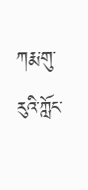ཀརྨ་གུ་རུའི་ཀློང་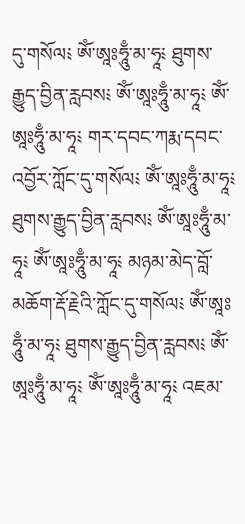དུ་གསོལ༴ ཨོཾ་ཨཱཿཧཱུྃ་མ་ཧཱ༴ ཐུགས་རྒྱུད་བྱིན་རླབས༴ ཨོཾ་ཨཱཿཧཱུྃ་མ་ཧཱ༴ ཨོཾ་ཨཱཿཧཱུྃ་མ་ཧཱ༴ གར་དབང་ཀརྨ་དབང་འབྱོར་ཀློང་དུ་གསོལ༴ ཨོཾ་ཨཱཿཧཱུྃ་མ་ཧཱ༴ ཐུགས་རྒྱུད་བྱིན་རླབས༴ ཨོཾ་ཨཱཿཧཱུྃ་མ་ཧཱ༴ ཨོཾ་ཨཱཿཧཱུྃ་མ་ཧཱ༴ མཉམ་མེད་བློ་མཆོག་རྡོ་རྗེའི་ཀློང་དུ་གསོལ༴ ཨོཾ་ཨཱཿཧཱུྃ་མ་ཧཱ༴ ཐུགས་རྒྱུད་བྱིན་རླབས༴ ཨོཾ་ཨཱཿཧཱུྃ་མ་ཧཱ༴ ཨོཾ་ཨཱཿཧཱུྃ་མ་ཧཱ༴ འཇམ་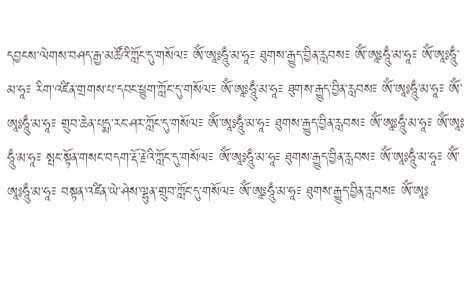དབྱངས་ལེགས་བཤད་རྒྱ་མཚོའི་ཀློང་དུ་གསོལ༴ ཨོཾ་ཨཱཿཧཱུྃ་མ་ཧཱ༴ ཐུགས་རྒྱུད་བྱིན་རླབས༴ ཨོཾ་ཨཱཿཧཱུྃ་མ་ཧཱ༴ ཨོཾ་ཨཱཿཧཱུྃ་མ་ཧཱ༴ རིག་འཛིན་གྲགས་པ་དབང་ཕྱུག་ཀློང་དུ་གསོལ༴ ཨོཾ་ཨཱཿཧཱུྃ་མ་ཧཱ༴ ཐུགས་རྒྱུད་བྱིན་རླབས༴ ཨོཾ་ཨཱཿཧཱུྃ་མ་ཧཱ༴ ཨོཾ་ཨཱཿཧཱུྃ་མ་ཧཱ༴ གྲུབ་ཆེན་པདྨ་རང་ཤར་ཀློང་དུ་གསོལ༴ ཨོཾ་ཨཱཿཧཱུྃ་མ་ཧཱ༴ ཐུགས་རྒྱུད་བྱིན་རླབས༴ ཨོཾ་ཨཱཿཧཱུྃ་མ་ཧཱ༴ ཨོཾ་ཨཱཿཧཱུྃ་མ་ཧཱ༴ སྤང་སྟོན་གསང་བདག་རྡོ་རྗེའི་ཀློང་དུ་གསོལ༴ ཨོཾ་ཨཱཿཧཱུྃ་མ་ཧཱ༴ ཐུགས་རྒྱུད་བྱིན་རླབས༴ ཨོཾ་ཨཱཿཧཱུྃ་མ་ཧཱ༴ ཨོཾ་ཨཱཿཧཱུྃ་མ་ཧཱ༴ བསྟན་འཛིན་ཡེ་ཤེས་ལྷུན་གྲུབ་ཀློང་དུ་གསོལ༴ ཨོཾ་ཨཱཿཧཱུྃ་མ་ཧཱ༴ ཐུགས་རྒྱུད་བྱིན་རླབས༴ ཨོཾ་ཨཱཿ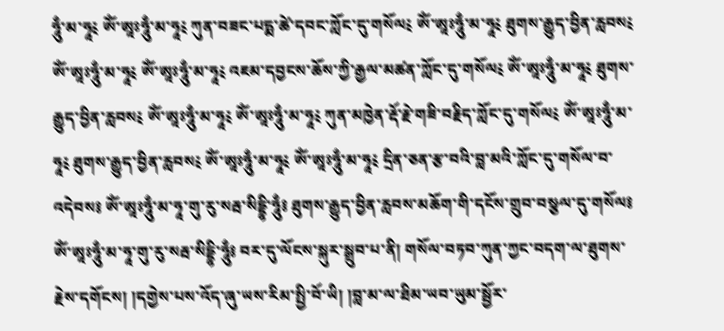ཧཱུྃ་མ་ཧཱ༴ ཨོཾ་ཨཱཿཧཱུྃ་མ་ཧཱ༴ ཀུན་བཟང་པདྨ་ཚེ་དབང་ཀློང་དུ་གསོལ༴ ཨོཾ་ཨཱཿཧཱུྃ་མ་ཧཱ༴ ཐུགས་རྒྱུད་བྱིན་རླབས༴ ཨོཾ་ཨཱཿཧཱུྃ་མ་ཧཱ༴ ཨོཾ་ཨཱཿཧཱུྃ་མ་ཧཱ༴ འཇམ་དབྱངས་ཆོས་ཀྱི་རྒྱལ་མཚན་ཀློང་དུ་གསོལ༴ ཨོཾ་ཨཱཿཧཱུྃ་མ་ཧཱ༴ ཐུགས་རྒྱུད་བྱིན་རླབས༴ ཨོཾ་ཨཱཿཧཱུྃ་མ་ཧཱ༴ ཨོཾ་ཨཱཿཧཱུྃ་མ་ཧཱ༴ ཀུན་མཁྱེན་རྡོ་རྗེ་གཟི་བརྗིད་ཀློང་དུ་གསོལ༴ ཨོཾ་ཨཱཿཧཱུྃ་མ་ཧཱ༴ ཐུགས་རྒྱུད་བྱིན་རླབས༴ ཨོཾ་ཨཱཿཧཱུྃ་མ་ཧཱ༴ ཨོཾ་ཨཱཿཧཱུྃ་མ་ཧཱ༴ དྲིན་ཅན་རྩ་བའི་བླ་མའི་ཀློང་དུ་གསོལ་བ་འདེབས༔ ཨོཾ་ཨཱཿཧཱུྃ་མ་ཧཱ་གུ་རུ་སརྦ་སིདྡྷི་ཧཱུྃ༔ ཐུགས་རྒྱུད་བྱིན་རླབས་མཆོག་གི་དངོས་གྲུབ་བསྩལ་དུ་གསོལ༔ ཨོཾ་ཨཱཿཧཱུྃ་མ་ཧཱ་གུ་རུ་སརྦ་སིདྡྷི་ཧཱུྃ༔ བར་དུ་ལོངས་སྐུར་སྒྲུབ་པ་ནི། གསོལ་བཏབ་ཀུན་ཀྱང་བདག་ལ་ཐུགས་རྗེས་དགོངས། །དགྱེས་པས་འོད་ཞུ་ཡས་རིམ་སྤྱི་བོ་ཡི། །བླ་མ་ལ་ཐིམ་ཡབ་ཡུམ་སྦྱོར་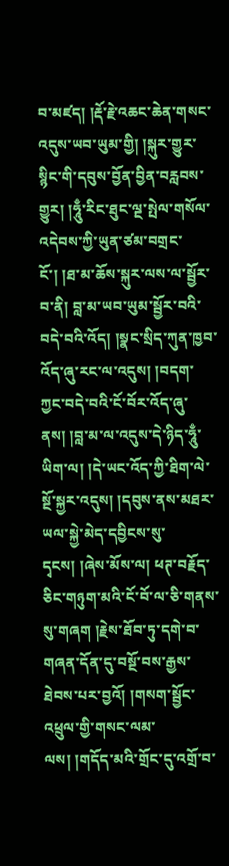བ་མཛད། །རྡོ་རྗེ་འཆང་ཆེན་གསང་འདུས་ཡབ་ཡུམ་གྱི། །སྐུར་གྱུར་སྙིང་གི་དབུས་བྱོན་བྱིན་བརླབས་གྱུར། །ཧཱུྃ་རིང་ཐུང་ལྔ་སྤེལ་གསོལ་འདེབས་ཀྱི་ཡུན་ཙམ་བགྲང་ངོ་། །ཐ་མ་ཆོས་སྐུར་ལས་ལ་སྦྱོར་བ་ནི། བླ་མ་ཡབ་ཡུམ་སྦྱོར་བའི་བདེ་བའི་འོད། །སྣང་སྲིད་ཀུན་ཁྱབ་འོད་ཞུ་རང་ལ་འདུས། །བདག་ཀྱང་བདེ་བའི་ངོ་བོར་འོད་ཞུ་ནས། །བླ་མ་ལ་འདུས་དེ་ཉིད་ཧཱུྃ་ཡིག་ལ། །དེ་ཡང་འོད་ཀྱི་ཐིག་ལེ་སྔོ་སྐྱར་འདུས། །དབུས་ནས་མཐར་ཡལ་སྐྱེ་མེད་དབྱིངས་སུ་དྭངས། །ཞེས་མོས་ལ། ཕཊ་བརྗོད་ཅིང་གཉུག་མའི་ངོ་བོ་ལ་ཅི་གནས་སུ་གཞག །རྗེས་ཐོབ་ཏུ་དགེ་བ་གཞན་དོན་དུ་བསྔོ་བས་རྒྱས་ཐེབས་པར་བྱའོ། །གསག་སྦྱོང་འཕྲུལ་གྱི་གསང་ལམ་ལས། །གདོད་མའི་གྲོང་དུ་འགྲོ་བ་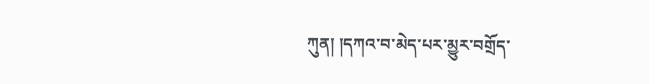ཀུན། །དཀའ་བ་མེད་པར་མྱུར་བགྲོད་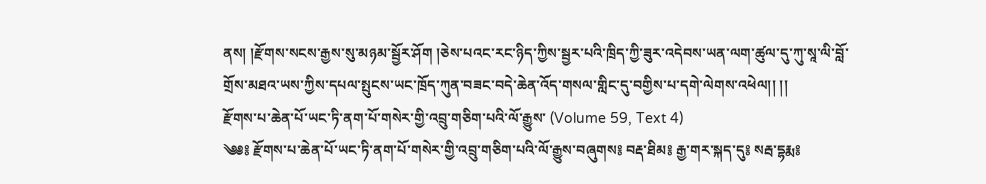ནས། །རྫོགས་སངས་རྒྱས་སུ་མཉམ་སྦྱོར་ཤོག །ཅེས་པའང་རང་ཉིད་ཀྱིས་སྦྱར་པའི་ཁྲིད་ཀྱི་ཟུར་འདེབས་ཡན་ལག་ཚུལ་དུ་ཀུ་སཱ་ལི་བློ་གྲོས་མཐའ་ཡས་ཀྱིས་དཔལ་སྤུངས་ཡང་ཁྲོད་ཀུན་བཟང་བདེ་ཆེན་འོད་གསལ་གླིང་དུ་བགྱིས་པ་དགེ་ལེགས་འཕེལ།། །།
རྫོགས་པ་ཆེན་པོ་ཡང་ཏི་ནག་པོ་གསེར་གྱི་འབྲུ་གཅིག་པའི་ལོ་རྒྱུས་ (Volume 59, Text 4)
༄༅༔ རྫོགས་པ་ཆེན་པོ་ཡང་ཏི་ནག་པོ་གསེར་གྱི་འབྲུ་གཅིག་པའི་ལོ་རྒྱུས་བཞུགས༔ བརྡ་ཐིམ༔ རྒྱ་གར་སྐད་དུ༔ སརྦ་དྷརྨ༔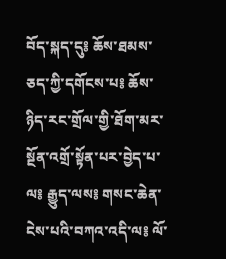བོད་སྐད་དུ༔ ཆོས་ཐམས་ཅད་ཀྱི་དགོངས་པ༔ ཆོས་ཉིད་རང་གྲོལ་གྱི་ཐོག་མར་སྔོན་འགྲོ་སྟོན་པར་བྱེད་པ་ལ༔ རྒྱུད་ལས༔ གསང་ཆེན་ངེས་པའི་བཀའ་འདི་ལ༔ ལོ་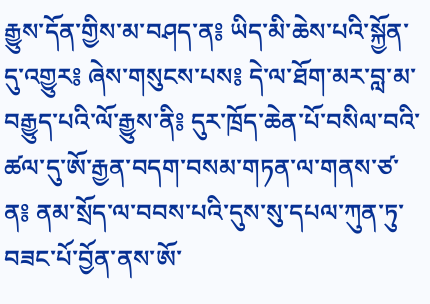རྒྱུས་དོན་གྱིས་མ་བཤད་ན༔ ཡིད་མི་ཆེས་པའི་སྐྱོན་དུ་འགྱུར༔ ཞེས་གསུངས་པས༔ དེ་ལ་ཐོག་མར་བླ་མ་བརྒྱུད་པའི་ལོ་རྒྱུས་ནི༔ དུར་ཁྲོད་ཆེན་པོ་བསིལ་བའི་ཚལ་དུ་ཨོ་རྒྱན་བདག་བསམ་གཏན་ལ་གནས་ཙ་ན༔ ནམ་སྲོད་ལ་བབས་པའི་དུས་སུ་དཔལ་ཀུན་ཏུ་བཟང་པོ་བྱོན་ནས་ཨོ་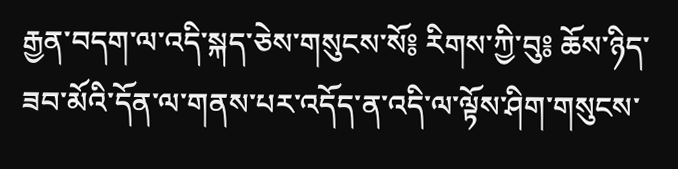རྒྱན་བདག་ལ་འདི་སྐད་ཅེས་གསུངས་སོ༔ རིགས་ཀྱི་བུ༔ ཆོས་ཉིད་ཟབ་མོའི་དོན་ལ་གནས་པར་འདོད་ན་འདི་ལ་ལྟོས་ཤིག་གསུངས་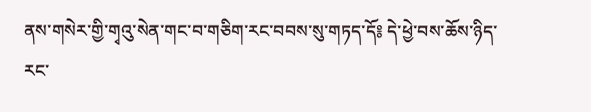ནས་གསེར་གྱི་གྭའུ་སེན་གང་བ་གཅིག་རང་བབས་སུ་གཏད་དོ༔ དེ་ཕྱེ་བས་ཆོས་ཉིད་རང་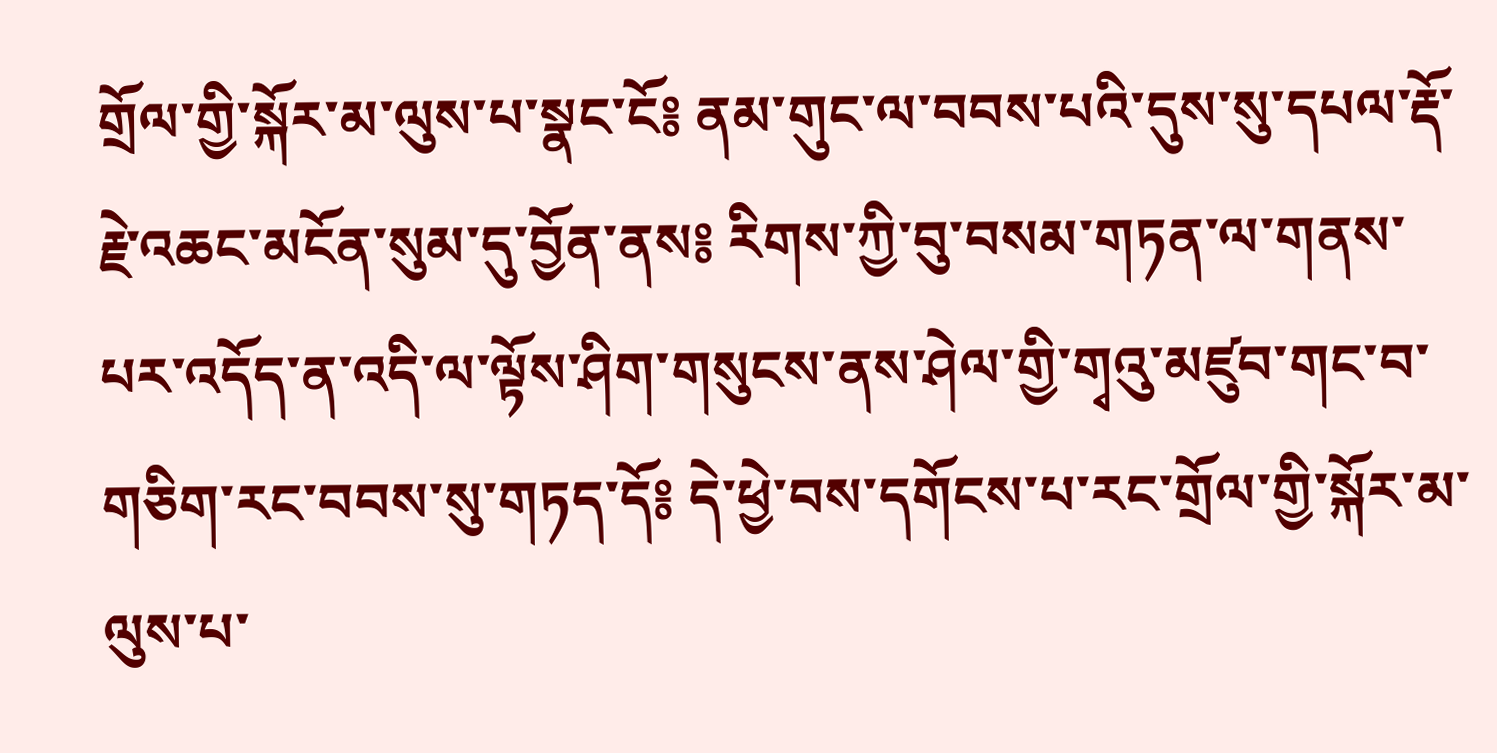གྲོལ་གྱི་སྐོར་མ་ལུས་པ་སྣང་ངོ༔ ནམ་གུང་ལ་བབས་པའི་དུས་སུ་དཔལ་རྡོ་རྗེ་འཆང་མངོན་སུམ་དུ་བྱོན་ནས༔ རིགས་ཀྱི་བུ་བསམ་གཏན་ལ་གནས་པར་འདོད་ན་འདི་ལ་ལྟོས་ཤིག་གསུངས་ནས་ཤེལ་གྱི་གྭའུ་མཛུབ་གང་བ་གཅིག་རང་བབས་སུ་གཏད་དོ༔ དེ་ཕྱེ་བས་དགོངས་པ་རང་གྲོལ་གྱི་སྐོར་མ་ལུས་པ་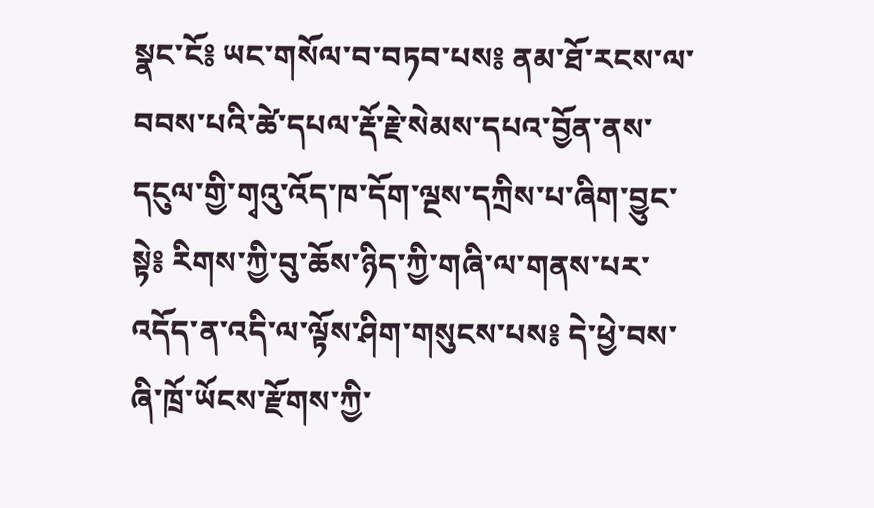སྣང་ངོ༔ ཡང་གསོལ་བ་བཏབ་པས༔ ནམ་ཐོ་རངས་ལ་བབས་པའི་ཚེ་དཔལ་རྡོ་རྗེ་སེམས་དཔའ་བྱོན་ནས་དངུལ་གྱི་གྭའུ་འོད་ཁ་དོག་ལྔས་དཀྲིས་པ་ཞིག་བྱུང་སྟེ༔ རིགས་ཀྱི་བུ་ཆོས་ཉིད་ཀྱི་གཞི་ལ་གནས་པར་འདོད་ན་འདི་ལ་ལྟོས་ཤིག་གསུངས་པས༔ དེ་ཕྱེ་བས་ཞི་ཁྲོ་ཡོངས་རྫོགས་ཀྱི་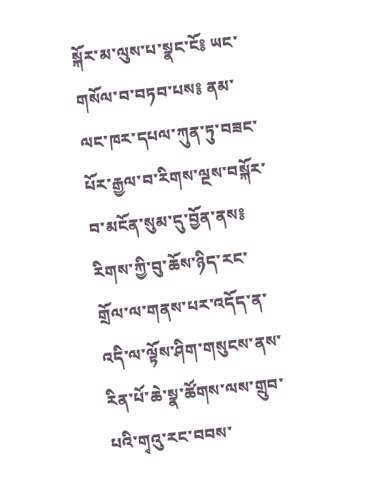སྐོར་མ་ལུས་པ་སྣང་ངོ༔ ཡང་གསོལ་བ་བཏབ་པས༔ ནམ་ལང་ཁར་དཔལ་ཀུན་ཏུ་བཟང་པོར་རྒྱལ་བ་རིགས་ལྔས་བསྐོར་བ་མངོན་སུམ་དུ་བྱོན་ནས༔ རིགས་ཀྱི་བུ་ཆོས་ཉིད་རང་གྲོལ་ལ་གནས་པར་འདོད་ན་འདི་ལ་ལྟོས་ཤིག་གསུངས་ནས་རིན་པོ་ཆེ་སྣ་ཚོགས་ལས་གྲུབ་པའི་གྭའུ་རང་བབས་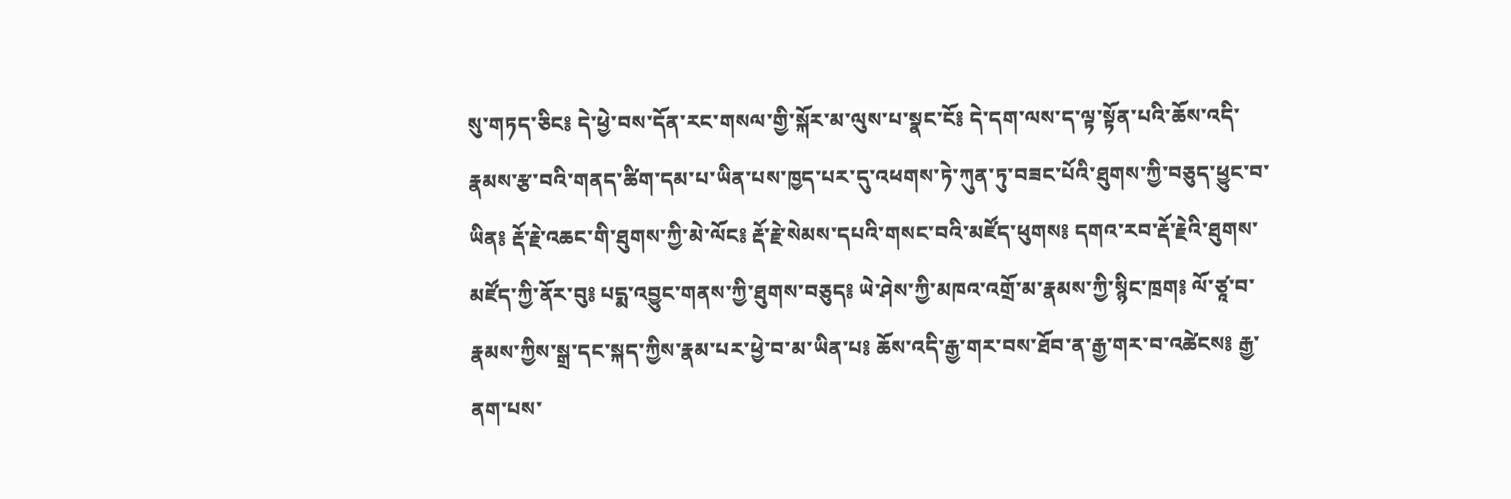སུ་གཏད་ཅིང༔ དེ་ཕྱེ་བས་དོན་རང་གསལ་གྱི་སྐོར་མ་ལུས་པ་སྣང་ངོ༔ དེ་དག་ལས་ད་ལྟ་སྟོན་པའི་ཆོས་འདི་རྣམས་རྩ་བའི་གནད་ཚིག་དམ་པ་ཡིན་པས་ཁྱད་པར་དུ་འཕགས་ཏེ་ཀུན་ཏུ་བཟང་པོའི་ཐུགས་ཀྱི་བཅུད་ཕྱུང་བ་ཡིན༔ རྡོ་རྗེ་འཆང་གི་ཐུགས་ཀྱི་མེ་ལོང༔ རྡོ་རྗེ་སེམས་དཔའི་གསང་བའི་མཛོད་ཕུགས༔ དགའ་རབ་རྡོ་རྗེའི་ཐུགས་མཛོད་ཀྱི་ནོར་བུ༔ པདྨ་འབྱུང་གནས་ཀྱི་ཐུགས་བཅུད༔ ཡེ་ཤེས་ཀྱི་མཁའ་འགྲོ་མ་རྣམས་ཀྱི་སྙིང་ཁྲག༔ ལོ་ཙཱ་བ་རྣམས་ཀྱིས་སྒྲ་དང་སྐད་ཀྱིས་རྣམ་པར་ཕྱེ་བ་མ་ཡིན་པ༔ ཆོས་འདི་རྒྱ་གར་བས་ཐོབ་ན་རྒྱ་གར་བ་འཚེངས༔ རྒྱ་ནག་པས་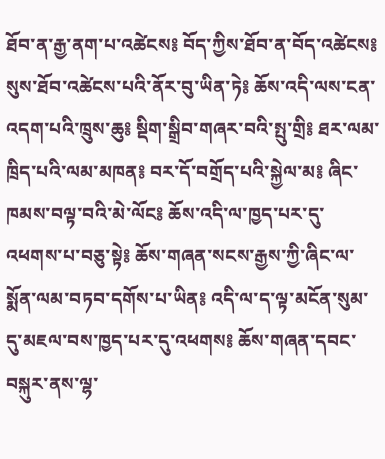ཐོབ་ན་རྒྱ་ནག་པ་འཚེངས༔ བོད་ཀྱིས་ཐོབ་ན་བོད་འཚེངས༔ སུས་ཐོབ་འཚེངས་པའི་ནོར་བུ་ཡིན་ཏེ༔ ཆོས་འདི་ལས་ངན་འདག་པའི་ཁྲུས་ཆུ༔ སྡིག་སྒྲིབ་གཞར་བའི་སྤུ་གྲི༔ ཐར་ལམ་ཁྲིད་པའི་ལམ་མཁན༔ བར་དོ་བགྲོད་པའི་སྐྱེལ་མ༔ ཞིང་ཁམས་བལྟ་བའི་མེ་ལོང༔ ཆོས་འདི་ལ་ཁྱད་པར་དུ་འཕགས་པ་བཅུ་སྟེ༔ ཆོས་གཞན་སངས་རྒྱས་ཀྱི་ཞིང་ལ་སྨོན་ལམ་བཏབ་དགོས་པ་ཡིན༔ འདི་ལ་ད་ལྟ་མངོན་སུམ་དུ་མཇལ་བས་ཁྱད་པར་དུ་འཕགས༔ ཆོས་གཞན་དབང་བསྐུར་ནས་ལྷ་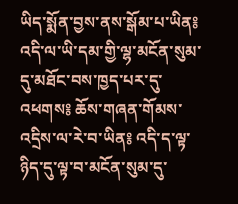ཡིད་སྨོན་བྱས་ནས་སྒོམ་པ་ཡིན༔ འདི་ལ་ཡི་དམ་གྱི་ལྷ་མངོན་སུམ་དུ་མཐོང་བས་ཁྱད་པར་དུ་འཕགས༔ ཆོས་གཞན་གོམས་འདྲིས་ལ་རེ་བ་ཡིན༔ འདི་ད་ལྟ་ཉིད་དུ་ལྟ་བ་མངོན་སུམ་དུ་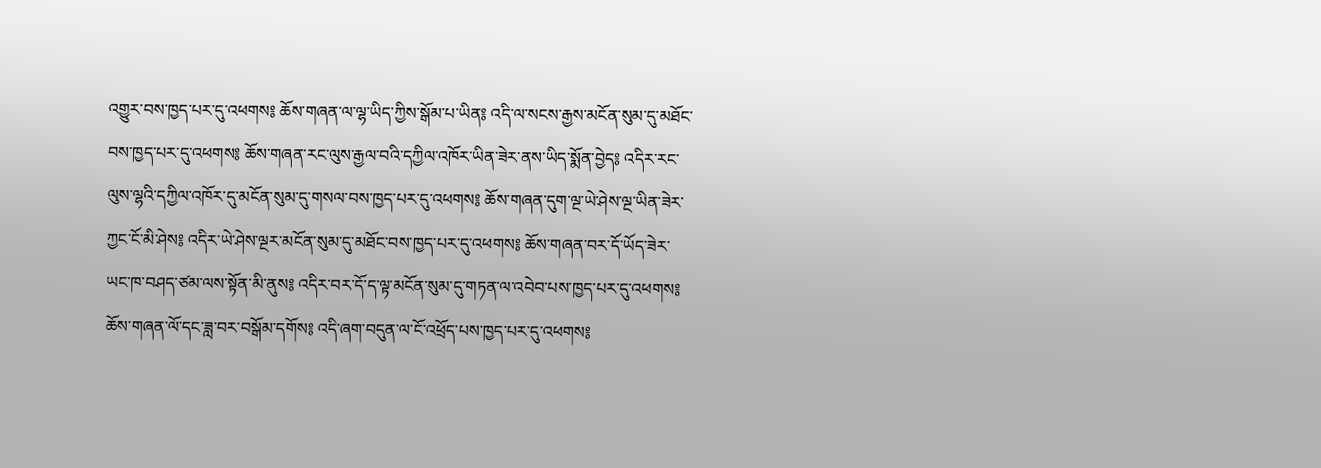འགྱུར་བས་ཁྱད་པར་དུ་འཕགས༔ ཆོས་གཞན་ལ་ལྷ་ཡིད་ཀྱིས་སྒོམ་པ་ཡིན༔ འདི་ལ་སངས་རྒྱས་མངོན་སུམ་དུ་མཐོང་བས་ཁྱད་པར་དུ་འཕགས༔ ཆོས་གཞན་རང་ལུས་རྒྱལ་བའི་དཀྱིལ་འཁོར་ཡིན་ཟེར་ནས་ཡིད་སྨོན་བྱེད༔ འདིར་རང་ལུས་ལྷའི་དཀྱིལ་འཁོར་དུ་མངོན་སུམ་དུ་གསལ་བས་ཁྱད་པར་དུ་འཕགས༔ ཆོས་གཞན་དུག་ལྔ་ཡེ་ཤེས་ལྔ་ཡིན་ཟེར་ཀྱང་ངོ་མི་ཤེས༔ འདིར་ཡེ་ཤེས་ལྔར་མངོན་སུམ་དུ་མཐོང་བས་ཁྱད་པར་དུ་འཕགས༔ ཆོས་གཞན་བར་དོ་ཡོད་ཟེར་ཡང་ཁ་བཤད་ཙམ་ལས་སྟོན་མི་ནུས༔ འདིར་བར་དོ་ད་ལྟ་མངོན་སུམ་དུ་གཏན་ལ་འབེབ་པས་ཁྱད་པར་དུ་འཕགས༔ ཆོས་གཞན་ལོ་དང་ཟླ་བར་བསྒོམ་དགོས༔ འདི་ཞག་བདུན་ལ་ངོ་འཕྲོད་པས་ཁྱད་པར་དུ་འཕགས༔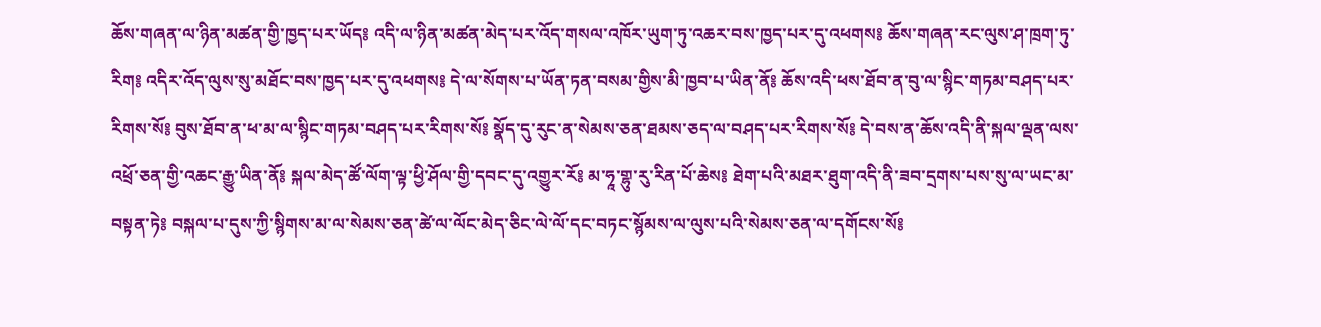ཆོས་གཞན་ལ་ཉིན་མཚན་གྱི་ཁྱད་པར་ཡོད༔ འདི་ལ་ཉིན་མཚན་མེད་པར་འོད་གསལ་འཁོར་ཡུག་ཏུ་འཆར་བས་ཁྱད་པར་དུ་འཕགས༔ ཆོས་གཞན་རང་ལུས་ཤ་ཁྲག་ཏུ་རིག༔ འདིར་འོད་ལུས་སུ་མཐོང་བས་ཁྱད་པར་དུ་འཕགས༔ དེ་ལ་སོགས་པ་ཡོན་ཏན་བསམ་གྱིས་མི་ཁྱབ་པ་ཡིན་ནོ༔ ཆོས་འདི་ཕས་ཐོབ་ན་བུ་ལ་སྙིང་གཏམ་བཤད་པར་རིགས་སོ༔ བུས་ཐོབ་ན་ཕ་མ་ལ་སྙིང་གཏམ་བཤད་པར་རིགས་སོ༔ སྣོད་དུ་རུང་ན་སེམས་ཅན་ཐམས་ཅད་ལ་བཤད་པར་རིགས་སོ༔ དེ་བས་ན་ཆོས་འདི་ནི་སྐལ་ལྡན་ལས་འཕྲོ་ཅན་གྱི་འཆང་རྒྱུ་ཡིན་ནོ༔ སྐལ་མེད་ཚོ་ལོག་ལྟ་ཕྱི་ཤོལ་གྱི་དབང་དུ་འགྱུར་རོ༔ མ་ཧཱ་གྷུ་རུ་རིན་པོ་ཆེས༔ ཐེག་པའི་མཐར་ཐུག་འདི་ནི་ཟབ་དྲགས་པས་སུ་ལ་ཡང་མ་བསྟན་ཏེ༔ བསྐལ་པ་དུས་ཀྱི་སྙིགས་མ་ལ་སེམས་ཅན་ཚེ་ལ་ལོང་མེད་ཅིང་ལེ་ལོ་དང་བཏང་སྙོམས་ལ་ལུས་པའི་སེམས་ཅན་ལ་དགོངས་སོ༔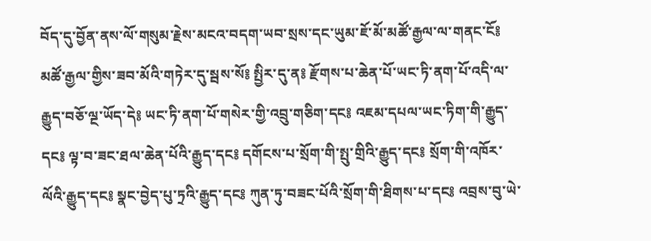བོད་དུ་བྱོན་ནས་ལོ་གསུམ་རྗེས་མངའ་བདག་ཡབ་སྲས་དང་ཡུམ་ཇོ་མོ་མཚོ་རྒྱལ་ལ་གནང་ངོ༔ མཚོ་རྒྱལ་གྱིས་ཟབ་མོའི་གཏེར་དུ་སྦས་སོ༔ སྤྱིར་དུ་ན༔ རྫོགས་པ་ཆེན་པོ་ཡང་ཏི་ནག་པོ་འདི་ལ་རྒྱུད་བཅོ་ལྔ་ཡོད་དེ༔ ཡང་ཏི་ནག་པོ་གསེར་གྱི་འབྲུ་གཅིག་དང༔ འཇམ་དཔལ་ཡང་ཏིག་གི་རྒྱུད་དང༔ ལྟ་བ་ཟང་ཐལ་ཆེན་པོའི་རྒྱུད་དང༔ དགོངས་པ་སྲོག་གི་སྤུ་གྲིའི་རྒྱུད་དང༔ སྲོག་གི་འཁོར་ལོའི་རྒྱུད་དང༔ སྣང་བྱེད་པུ་ཏྲའི་རྒྱུད་དང༔ ཀུན་ཏུ་བཟང་པོའི་སྲོག་གི་ཐིགས་པ་དང༔ འབྲས་བུ་ཡེ་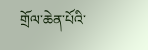གྲོལ་ཆེན་པོའི་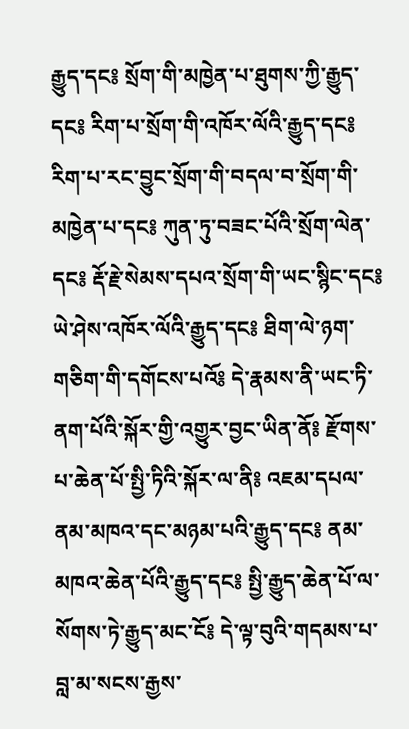རྒྱུད་དང༔ སྲོག་གི་མཁྱེན་པ་ཐུགས་ཀྱི་རྒྱུད་དང༔ རིག་པ་སྲོག་གི་འཁོར་ལོའི་རྒྱུད་དང༔ རིག་པ་རང་བྱུང་སྲོག་གི་བདལ་བ་སྲོག་གི་མཁྱེན་པ་དང༔ ཀུན་ཏུ་བཟང་པོའི་སྲོག་ལེན་དང༔ རྡོ་རྗེ་སེམས་དཔའ་སྲོག་གི་ཡང་སྙིང་དང༔ ཡེ་ཤེས་འཁོར་ལོའི་རྒྱུད་དང༔ ཐིག་ལེ་ཉག་གཅིག་གི་དགོངས་པའོ༔ དེ་རྣམས་ནི་ཡང་ཏི་ནག་པོའི་སྐོར་གྱི་འགྱུར་བྱང་ཡིན་ནོ༔ རྫོགས་པ་ཆེན་པོ་སྤྱི་ཏིའི་སྐོར་ལ་ནི༔ འཇམ་དཔལ་ནམ་མཁའ་དང་མཉམ་པའི་རྒྱུད་དང༔ ནམ་མཁའ་ཆེན་པོའི་རྒྱུད་དང༔ སྤྱི་རྒྱུད་ཆེན་པོ་ལ་སོགས་ཏེ་རྒྱུད་མང་ངོ༔ དེ་ལྟ་བུའི་གདམས་པ་བླ་མ་སངས་རྒྱས་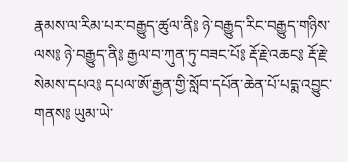རྣམས་ལ་རིམ་པར་བརྒྱུད་ཚུལ་ནི༔ ཉེ་བརྒྱུད་རིང་བརྒྱུད་གཉིས་ལས༔ ཉེ་བརྒྱུད་ནི༔ རྒྱལ་བ་ཀུན་ཏུ་བཟང་པོ༔ རྡོ་རྗེ་འཆང༔ རྡོ་རྗེ་སེམས་དཔའ༔ དཔལ་ཨོ་རྒྱན་གྱི་སློབ་དཔོན་ཆེན་པོ་པདྨ་འབྱུང་གནས༔ ཡུམ་ཡེ་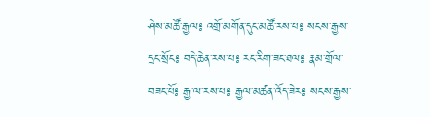ཤེས་མཚོ་རྒྱལ༔ འགྲོ་མགོན་དུང་མཚོ་རས་པ༔ སངས་རྒྱས་དྲང་སྲོང༔ བདེ་ཆེན་རས་པ༔ རང་རིག་ཟང་ཐལ༔ རྣམ་གྲོལ་བཟང་པོ༔ རྒྱ་ལ་རས་པ༔ རྒྱལ་མཚན་འོད་ཟེར༔ སངས་རྒྱས་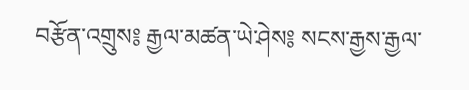བརྩོན་འགྲུས༔ རྒྱལ་མཚན་ཡེ་ཤེས༔ སངས་རྒྱས་རྒྱལ་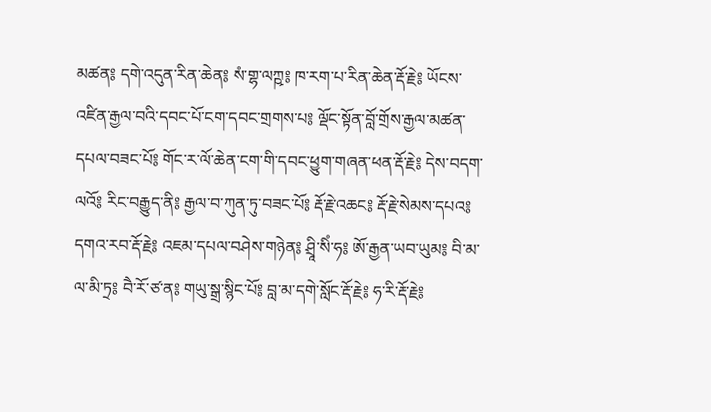མཚན༔ དགེ་འདུན་རིན་ཆེན༔ སཾ་གྷ་ལཀྵ༔ ཁ་རག་པ་རིན་ཆེན་རྡོ་རྗེ༔ ཡོངས་འཛིན་རྒྱལ་བའི་དབང་པོ་ངག་དབང་གྲགས་པ༔ ལྡོང་སྟོན་བློ་གྲོས་རྒྱལ་མཚན་དཔལ་བཟང་པོ༔ གོང་ར་ལོ་ཆེན་ངག་གི་དབང་ཕྱུག་གཞན་ཕན་རྡོ་རྗེ༔ དེས་བདག་ལའོ༔ རིང་བརྒྱུད་ནི༔ རྒྱལ་བ་ཀུན་ཏུ་བཟང་པོ༔ རྡོ་རྗེ་འཆང༔ རྡོ་རྗེ་སེམས་དཔའ༔ དགའ་རབ་རྡོ་རྗེ༔ འཇམ་དཔལ་བཤེས་གཉེན༔ ཤྲཱི་སིཾ་ཧ༔ ཨོ་རྒྱན་ཡབ་ཡུམ༔ བི་མ་ལ་མི་ཏྲ༔ བཻ་རོ་ཙ་ན༔ གཡུ་སྒྲ་སྙིང་པོ༔ བླ་མ་དགེ་སློང་རྡོ་རྗེ༔ ཧ་རི་རྡོ་རྗེ༔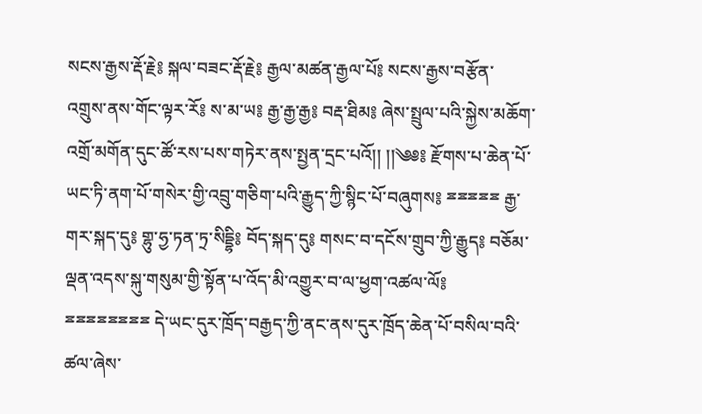སངས་རྒྱས་རྡོ་རྗེ༔ སྐལ་བཟང་རྡོ་རྗེ༔ རྒྱལ་མཚན་རྒྱལ་པོ༔ སངས་རྒྱས་བརྩོན་འགྲུས་ནས་གོང་ལྟར་རོ༔ ས་མ་ཡ༔ རྒྱ་རྒྱ་རྒྱ༔ བརྡ་ཐིམ༔ ཞེས་སྤྲུལ་པའི་སྐྱེས་མཆོག་འགྲོ་མགོན་དུང་ཚོ་རས་པས་གཏེར་ནས་སྤྱན་དྲང་པའོ།། །།༄༅༔ རྫོགས་པ་ཆེན་པོ་ཡང་ཏི་ནག་པོ་གསེར་གྱི་འབྲུ་གཅིག་པའི་རྒྱུད་ཀྱི་སྙིང་པོ་བཞུགས༔ ྈྈྈྈྈ རྒྱ་གར་སྐད་དུ༔ གྷུ་ཧྱ་ཏན་ཏྲ་སིདྡྷི༔ བོད་སྐད་དུ༔ གསང་བ་དངོས་གྲུབ་ཀྱི་རྒྱུད༔ བཅོམ་ལྡན་འདས་སྐུ་གསུམ་གྱི་སྟོན་པ་འོད་མི་འགྱུར་བ་ལ་ཕྱག་འཚལ་ལོ༔ ྈྈྈྈྈྈྈྈ དེ་ཡང་དུར་ཁྲོད་བརྒྱད་ཀྱི་ནང་ནས་དུར་ཁྲོད་ཆེན་པོ་བསིལ་བའི་ཚལ་ཞེས་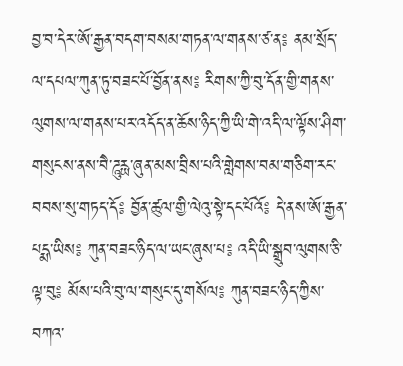བྱ་བ་དེར་ཨོ་རྒྱན་བདག་བསམ་གཏན་ལ་གནས་ཙ་ན༔ ནམ་སྲོད་ལ་དཔལ་ཀུན་ཏུ་བཟང་པོ་བྱོན་ནས༔ རིགས་ཀྱི་བུ་དོན་གྱི་གནས་ལུགས་ལ་གནས་པར་འདོད་ན་ཆོས་ཉིད་ཀྱི་ཡི་གེ་འདི་ལ་ལྟོས་ཤིག་གསུངས་ནས་བཻ་ཌཱུརྻ་ཞུན་མས་བྲིས་པའི་གླེགས་བམ་གཅིག་རང་བབས་སུ་གཏད་དོ༔ བྱོན་ཚུལ་གྱི་ལེའུ་སྟེ་དང་པོའོ༔ དེ་ནས་ཨོ་རྒྱན་པདྨ་ཡིས༔ ཀུན་བཟང་ཉིད་ལ་ཡང་ཞུས་པ༔ འདི་ཡི་སྒྲུབ་ལུགས་ཅི་ལྟ་བུ༔ མོས་པའི་བུ་ལ་གསུང་དུ་གསོལ༔ ཀུན་བཟང་ཉིད་ཀྱིས་བཀའ་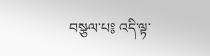བསྩལ་པ༔ འདི་ལྟ་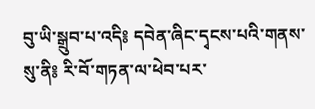བུ་ཡི་སྒྲུབ་པ་འདི༔ དབེན་ཞིང་དྭངས་པའི་གནས་སུ་ནི༔ རི་བོ་གཏན་ལ་ཕེབ་པར་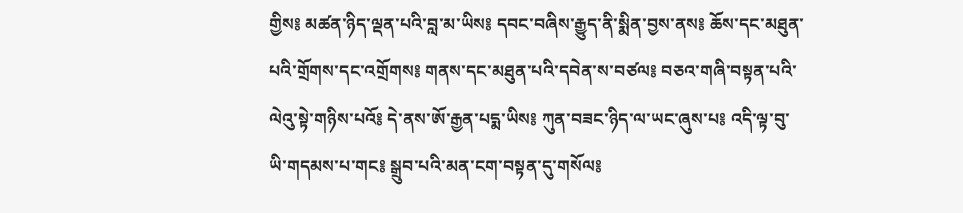གྱིས༔ མཚན་ཉིད་ལྡན་པའི་བླ་མ་ཡིས༔ དབང་བཞིས་རྒྱུད་ནི་སྨིན་བྱས་ནས༔ ཆོས་དང་མཐུན་པའི་གྲོགས་དང་འགྲོགས༔ གནས་དང་མཐུན་པའི་དབེན་ས་བཙལ༔ བཅའ་གཞི་བསྟན་པའི་ལེའུ་སྟེ་གཉིས་པའོ༔ དེ་ནས་ཨོ་རྒྱན་པདྨ་ཡིས༔ ཀུན་བཟང་ཉིད་ལ་ཡང་ཞུས་པ༔ འདི་ལྟ་བུ་ཡི་གདམས་པ་གང༔ སྒྲུབ་པའི་མན་ངག་བསྟན་དུ་གསོལ༔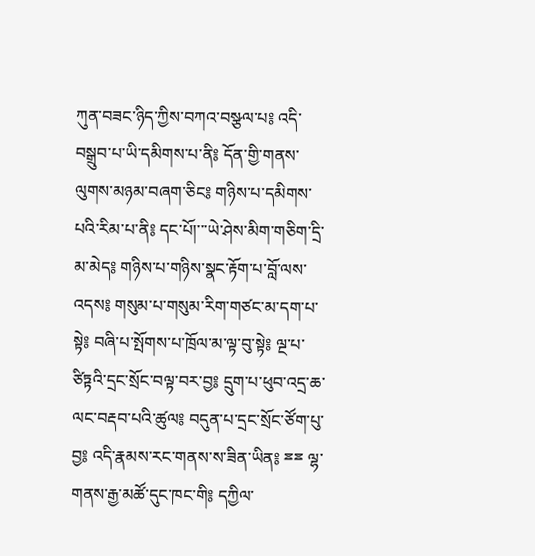ཀུན་བཟང་ཉིད་ཀྱིས་བཀའ་བསྩལ་པ༔ འདི་བསྒྲུབ་པ་ཡི་དམིགས་པ་ནི༔ དོན་གྱི་གནས་ལུགས་མཉམ་བཞག་ཅིང༔ གཉིས་པ་དམིགས་པའི་རིམ་པ་ནི༔ དང་པོ།་་་ཡེ་ཤེས་མིག་གཅིག་དྲི་མ་མེད༔ གཉིས་པ་གཉིས་སྣང་རྟོག་པ་བློ་ལས་འདས༔ གསུམ་པ་གསུམ་རིག་གཙང་མ་དག་པ་སྟེ༔ བཞི་པ་སྤོགས་པ་ཁྲོལ་མ་ལྟ་བུ་སྟེ༔ ལྔ་པ་ཙིཏྟའི་དྲང་སྲོང་བལྟ་བར་བྱ༔ དྲུག་པ་ཕུབ་འདྲ་ཆ་ལང་བརྡབ་པའི་ཚུལ༔ བདུན་པ་དྲང་སྲོང་ཙོག་པུ་བྱ༔ འདི་རྣམས་རང་གནས་ས་ཟིན་ཡིན༔ ྈྈ ལྷ་གནས་རྒྱ་མཚོ་དུང་ཁང་གི༔ དཀྱིལ་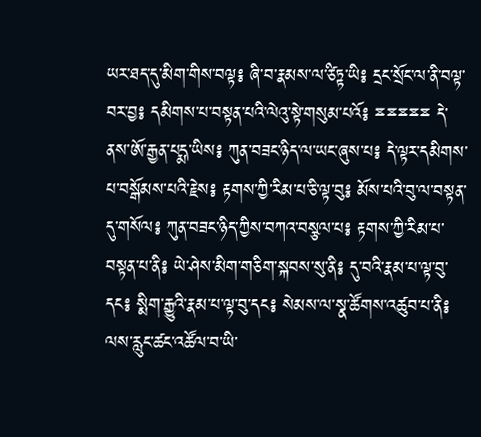ཡར་ཐད་དུ་མིག་གིས་བལྟ༔ ཞི་བ་རྣམས་ལ་ཙིཏྟ་ཡི༔ དྲང་སྲོང་ལ་ནི་བལྟ་བར་བྱ༔ དམིགས་པ་བསྟན་པའི་ལེའུ་སྟེ་གསུམ་པའོ༔ ྈྈྈྈྈ དེ་ནས་ཨོ་རྒྱན་པདྨ་ཡིས༔ ཀུན་བཟང་ཉིད་ལ་ཡང་ཞུས་པ༔ དེ་ལྟར་དམིགས་པ་བསྒོམས་པའི་རྗེས༔ རྟགས་ཀྱི་རིམ་པ་ཅི་ལྟ་བུ༔ མོས་པའི་བུ་ལ་བསྟན་དུ་གསོལ༔ ཀུན་བཟང་ཉིད་ཀྱིས་བཀའ་བསྩལ་པ༔ རྟགས་ཀྱི་རིམ་པ་བསྟན་པ་ནི༔ ཡེ་ཤེས་མིག་གཅིག་སྐབས་སུ་ནི༔ དུ་བའི་རྣམ་པ་ལྟ་བུ་དང༔ སྨིག་རྒྱུའི་རྣམ་པ་ལྟ་བུ་དང༔ སེམས་ལ་སྣ་ཚོགས་འཚུབ་པ་ནི༔ ལས་རླུང་ཚང་འཚོལ་བ་ཡི་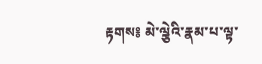རྟགས༔ མེ་ལྕེའི་རྣམ་པ་ལྟ་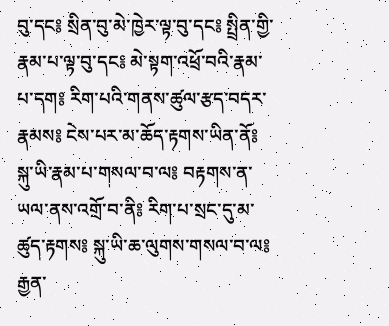བུ་དང༔ སྲིན་བུ་མེ་ཁྱེར་ལྟ་བུ་དང༔ སྤྲིན་གྱི་རྣམ་པ་ལྟ་བུ་དང༔ མེ་སྟག་འཕྲོ་བའི་རྣམ་པ་དག༔ རིག་པའི་གནས་ཚུལ་རྩད་བདར་རྣམས༔ ངེས་པར་མ་ཆོད་རྟགས་ཡིན་ནོ༔ སྐུ་ཡི་རྣམ་པ་གསལ་བ་ལ༔ བརྟགས་ན་ཡལ་ནས་འགྲོ་བ་ནི༔ རིག་པ་སྲང་དུ་མ་ཚུད་རྟགས༔ སྐུ་ཡི་ཆ་ལུགས་གསལ་བ་ལ༔ རྒྱན་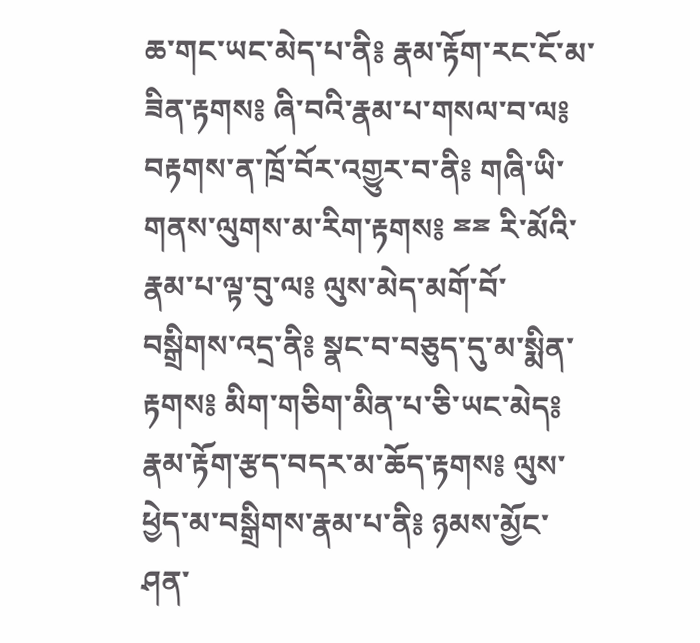ཆ་གང་ཡང་མེད་པ་ནི༔ རྣམ་རྟོག་རང་ངོ་མ་ཟིན་རྟགས༔ ཞི་བའི་རྣམ་པ་གསལ་བ་ལ༔ བརྟགས་ན་ཁྲོ་བོར་འགྱུར་བ་ནི༔ གཞི་ཡི་གནས་ལུགས་མ་རིག་རྟགས༔ ྈྈ རི་མོའི་རྣམ་པ་ལྟ་བུ་ལ༔ ལུས་མེད་མགོ་བོ་བསྒྲིགས་འདྲ་ནི༔ སྣང་བ་བཅུད་དུ་མ་སྨིན་རྟགས༔ མིག་གཅིག་མིན་པ་ཅི་ཡང་མེད༔ རྣམ་རྟོག་རྩད་བདར་མ་ཆོད་རྟགས༔ ལུས་ཕྱེད་མ་བསྒྲིགས་རྣམ་པ་ནི༔ ཉམས་མྱོང་ཤན་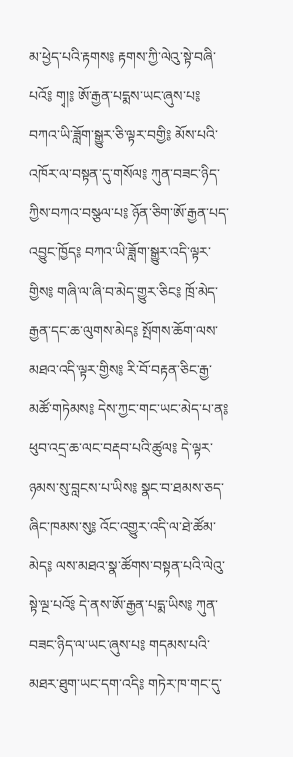མ་ཕྱེད་པའི་རྟགས༔ རྟགས་ཀྱི་ལེའུ་སྟེ་བཞི་པའོ༔ གྭ།༔ ཨོ་རྒྱན་པདྨས་ཡང་ཞུས་པ༔ བཀའ་ཡི་ཟློག་སྒྱུར་ཅི་ལྟར་བགྱི༔ མོས་པའི་འཁོར་ལ་བསྟན་དུ་གསོལ༔ ཀུན་བཟང་ཉིད་ཀྱིས་བཀའ་བསྩལ་པ༔ ཉོན་ཅིག་ཨོ་རྒྱན་པད་འབྱུང་ཁྱོད༔ བཀའ་ཡི་ཟློག་སྒྱུར་འདི་ལྟར་གྱིས༔ གཞི་ལ་ཞི་བ་མེད་གྱུར་ཅིང༔ ཁྲོ་མེད་རྒྱན་དང་ཆ་ལུགས་མེད༔ སྤོགས་ཆོག་ལས་མཐའ་འདི་ལྟར་གྱིས༔ རི་བོ་བརྟན་ཅིང་རྒྱ་མཚོ་གཏེམས༔ དེས་ཀྱང་གང་ཡང་མེད་པ་ན༔ ཕུབ་འདྲ་ཆ་ལང་བརྡབ་པའི་ཚུལ༔ དེ་ལྟར་ཉམས་སུ་བླངས་པ་ཡིས༔ སྣང་བ་ཐམས་ཅད་ཞིང་ཁམས་སུ༔ འོང་འགྱུར་འདི་ལ་ཐེ་ཚོམ་མེད༔ ལས་མཐའ་སྣ་ཚོགས་བསྟན་པའི་ལེའུ་སྟེ་ལྔ་པའོ༔ དེ་ནས་ཨོ་རྒྱན་པདྨ་ཡིས༔ ཀུན་བཟང་ཉིད་ལ་ཡང་ཞུས་པ༔ གདམས་པའི་མཐར་ཐུག་ཡང་དག་འདི༔ གཏེར་ཁ་གང་དུ་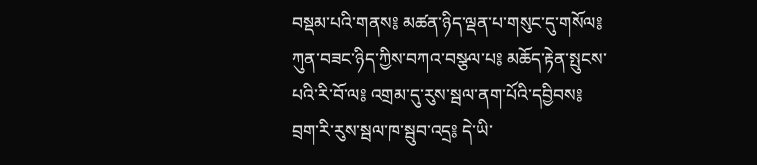བསྡམ་པའི་གནས༔ མཚན་ཉིད་ལྡན་པ་གསུང་དུ་གསོལ༔ ཀུན་བཟང་ཉིད་ཀྱིས་བཀའ་བསྩལ་པ༔ མཆོད་རྟེན་སྤུངས་པའི་རི་བོ་ལ༔ འགྲམ་དུ་རུས་སྦལ་ནག་པོའི་དབྱིབས༔ བྲག་རི་རུས་སྦལ་ཁ་སྦུབ་འདྲ༔ དེ་ཡི་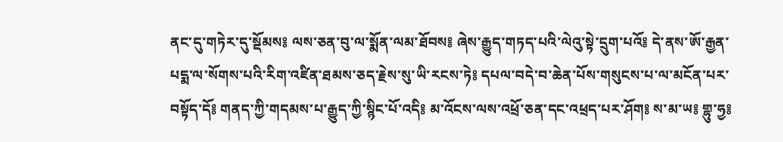ནང་དུ་གཏེར་དུ་སྡོམས༔ ལས་ཅན་བུ་ལ་སྨོན་ལམ་ཐོབས༔ ཞེས་རྒྱུད་གཏད་པའི་ལེའུ་སྟེ་དྲུག་པའོ༔ དེ་ནས་ཨོ་རྒྱན་པདྨ་ལ་སོགས་པའི་རིག་འཛིན་ཐམས་ཅད་རྗེས་སུ་ཡི་རངས་ཏེ༔ དཔལ་བདེ་བ་ཆེན་པོས་གསུངས་པ་ལ་མངོན་པར་བསྟོད་དོ༔ གནད་ཀྱི་གདམས་པ་རྒྱུད་ཀྱི་སྙིང་པོ་འདི༔ མ་འོངས་ལས་འཕྲོ་ཅན་དང་འཕྲད་པར་ཤོག༔ ས་མ་ཡ༔ གྷུ་ཧྱ༔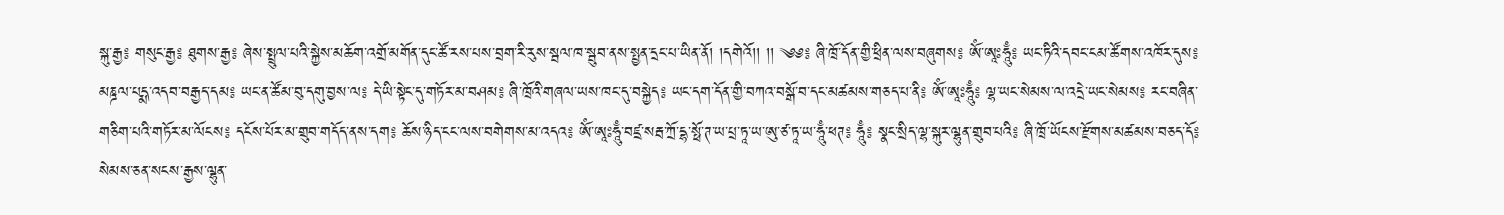སྐུ་རྒྱ༔ གསུང་རྒྱ༔ ཐུགས་རྒྱ༔ ཞེས་སྤྲུལ་པའི་སྐྱེས་མཆོག་འགྲོ་མགོན་དུང་ཚོ་རས་པས་བྲག་རི་རུས་སྦལ་ཁ་སྦུབ་ནས་སྤྱན་དྲང་པ་ཡིན་ནོ། །དགེའོ།། །། ༄༅༔ ཞི་ཁྲོ་དོན་གྱི་ཕྲིན་ལས་བཞུགས༔ ཨོཾ་ཨཱཿཧཱུྃ༔ ཡང་ཏིའི་དབང་ངམ་ཚོགས་འཁོར་དུས༔ མཎྜལ་པདྨ་འདབ་བརྒྱད་དམ༔ ཡང་ན་ཚོམ་བུ་དགུ་བྱས་ལ༔ དེ་ཡི་སྟེང་དུ་གཏོར་མ་བཤམ༔ ཞི་ཁྲོའི་གཞལ་ཡས་ཁང་དུ་བསྐྱེད༔ ཡང་དག་དོན་གྱི་བཀའ་བསྒོ་བ་དང་མཚམས་གཅད་པ་ནི༔ ཨོཾ་ཨཱཿཧཱུྃ༔ ལྷ་ཡང་སེམས་ལ་འདྲེ་ཡང་སེམས༔ རང་བཞིན་གཅིག་པའི་གཏོར་མ་ལོངས༔ དངོས་པོར་མ་གྲུབ་གདོད་ནས་དག༔ ཆོས་ཉིད་ངང་ལས་བགེགས་མ་འདའ༔ ཨོཾ་ཨཱཿཧཱུྃ་བཛྲ་སརྦ་ཀྲོ་དྷ་སྥོ་ཊ་ཡ་པྲ་ཏཱ་ཡ་ཨུ་ཙ་ཏཱ་ཡ་ཧཱུྃ་ཕཊ༔ ཧཱུྃ༔ སྣང་སྲིད་ལྷ་སྐུར་ལྷུན་གྲུབ་པའི༔ ཞི་ཁྲོ་ཡོངས་རྫོགས་མཚམས་བཅད་དོ༔ སེམས་ཅན་སངས་རྒྱས་ལྷུན་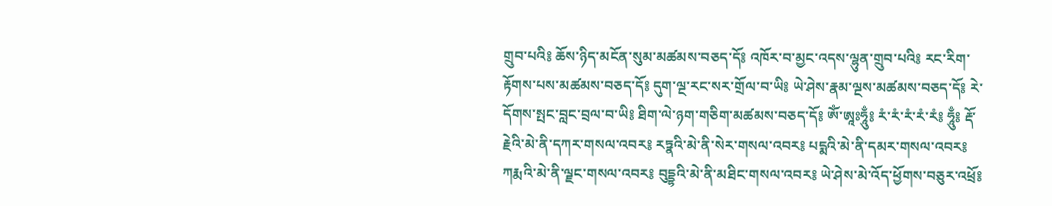གྲུབ་པའི༔ ཆོས་ཉིད་མངོན་སུམ་མཚམས་བཅད་དོ༔ འཁོར་བ་མྱང་འདས་ལྷུན་གྲུབ་པའི༔ རང་རིག་རྟོགས་པས་མཚམས་བཅད་དོ༔ དུག་ལྔ་རང་སར་གྲོལ་བ་ཡི༔ ཡེ་ཤེས་རྣམ་ལྔས་མཚམས་བཅད་དོ༔ རེ་དོགས་སྤང་བླང་བྲལ་བ་ཡི༔ ཐིག་ལེ་ཉག་གཅིག་མཚམས་བཅད་དོ༔ ཨོཾ་ཨཱཿཧཱུྃ༔ རཾ་རཾ་རཾ་རཾ་རཾ༔ ཧཱུྃ༔ རྡོ་རྗེའི་མེ་ནི་དཀར་གསལ་འབར༔ རཏྣའི་མེ་ནི་སེར་གསལ་འབར༔ པདྨའི་མེ་ནི་དམར་གསལ་འབར༔ ཀརྨའི་མེ་ནི་ལྗང་གསལ་འབར༔ བུདྡྷའི་མེ་ནི་མཐིང་གསལ་འབར༔ ཡེ་ཤེས་མེ་འོད་ཕྱོགས་བཅུར་འཕྲོ༔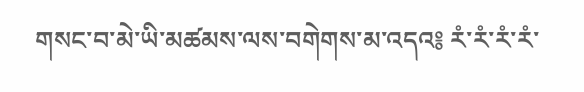གསང་བ་མེ་ཡི་མཚམས་ལས་བགེགས་མ་འདའ༔ རཾ་རཾ་རཾ་རཾ་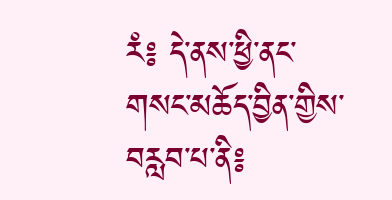རཾ༔ དེ་ནས་ཕྱི་ནང་གསང་མཆོད་བྱིན་གྱིས་བརླབ་པ་ནི༔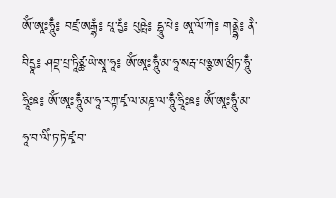ཨོཾ་ཨཱཿཧཱུྃ༔ བཛྲ་ཨརྒྷཾ༔ པཱ་དྱཾ༔ པུཥྤེ༔ དྷཱུ་པེ༔ ཨཱ་ལོ་ཀེ༔ གནྡྷེ༔ ནཻ་བིདྱཱ༔ ཤབྡ་པྲ་ཏཱིཙྪ་ཡེ་སྭཱ་ཧཱ༔ ཨོཾ་ཨཱཿཧཱུྃ་མ་ཧཱ་སརྦ་པཉྩ་ཨ་མྲྀཏ་ཧཱུྃ་ཧྲཱིཿཋ༔ ཨོཾ་ཨཱཿཧཱུྃ་མ་ཧཱ་རཀྟ་ཛྭ་ལ་མཎྜ་ལ་ཧཱུྃ་ཧྲཱིཿཋ༔ ཨོཾ་ཨཱཿཧཱུྃ་མ་ཧཱ་བ་ལིཾ་ཏ་ཏེ་ཛྭ་བ་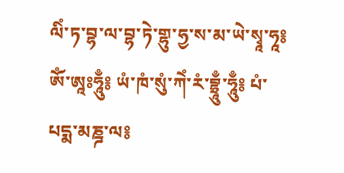ལིཾ་ཏ་བྷ་ལ་བྷ་ཏེ་གྷུ་ཧྱ་ས་མ་ཡེ་སྭཱ་ཧཱ༔ ཨོཾ་ཨཱཿཧཱུྃ༔ ཡཾ་ཁཾ་སུཾ་ཀེཾ་རཾ་བྷྲཱུྃ་ཧཱུྃ༔ པཾ་པདྨ་མཎྜ་ལ༔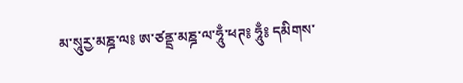མ་སཱུརྱ་མཎྜ་ལ༔ ཨ་ཙནྡྲ་མཎྜ་ལ་ཧཱུྃ་ཕཊ༔ ཧཱུྃ༔ དམིགས་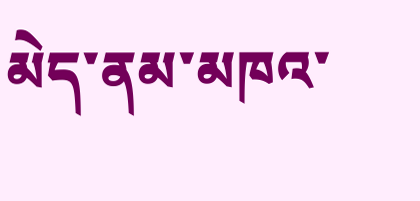མེད་ནམ་མཁའ་